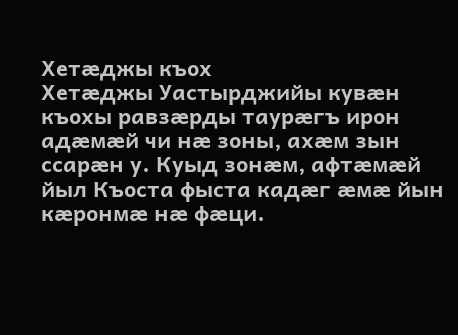Хетæджы къох
Хетӕджы Уастырджийы кувӕн къохы равзӕрды таурӕгъ ирон адӕмӕй чи нӕ зоны, ахӕм зын ссарӕн у. Куыд зонӕм, афтӕмӕй йыл Къоста фыста кадӕг ӕмӕ йын кӕронмӕ нӕ фӕци.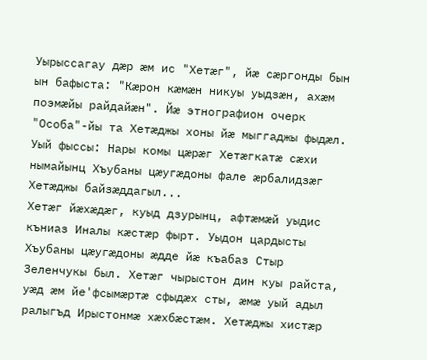Уырыссагау дӕр ӕм ис "Хетӕг", йӕ сӕргонды бын ын бафыста: "Кӕрон кӕмӕн никуы уыдзӕн, ахӕм поэмӕйы райдайӕн". Йӕ этнографион очерк "Особа"-йы та Хетӕджы хоны йӕ мыггаджы фыдӕл. Уый фыссы: Нары комы цӕрӕг Хетӕгкатӕ сӕхи нымайынц Хъубаны цӕугæдоны фале ӕрбалидзӕг Хетӕджы байзӕддагыл...
Хетӕг йӕхӕдӕг, куыд дзурынц, афтӕмӕй уыдис къниаз Иналы кӕстӕр фырт. Уыдон цардысты Хъубаны цӕугӕдоны ӕдде йӕ къабаз Стыр Зеленчукы был. Хетӕг чырыстон дин куы райста, уӕд ӕм йе'фсымӕртӕ сфыдӕх сты, ӕмӕ уый адыл ралыгъд Ирыстонмӕ хӕхбӕстӕм. Хетӕджы хистӕр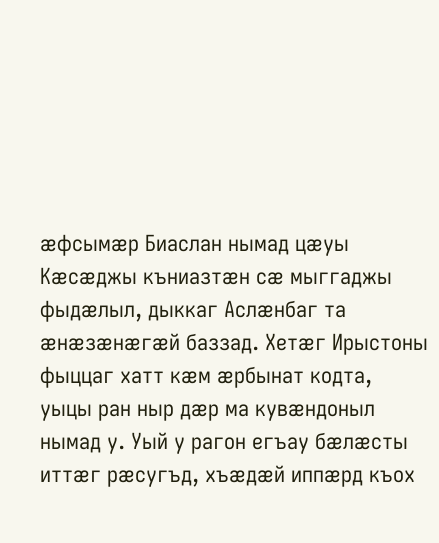ӕфсымӕр Биаслан нымад цӕуы Кӕсӕджы къниазтӕн сӕ мыггаджы фыдӕлыл, дыккаг Аслӕнбаг та ӕнӕзӕнӕгӕй баззад. Хетӕг Ирыстоны фыццаг хатт кӕм ӕрбынат кодта, уыцы ран ныр дӕр ма кувӕндоныл нымад у. Уый у рагон егъау бӕлӕсты иттӕг рӕсугъд, хъӕдӕй иппӕрд къох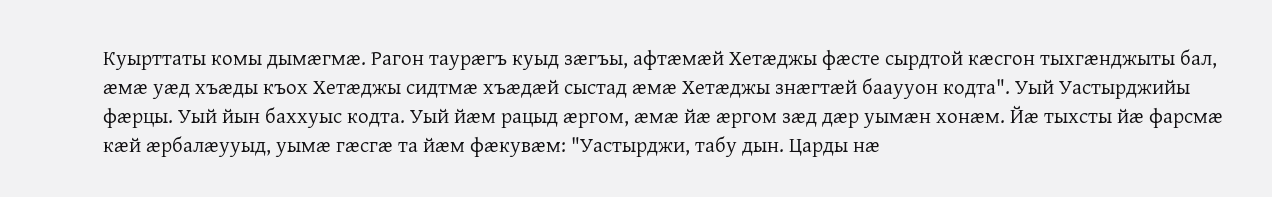Куырттаты комы дымӕгмӕ. Рагон таурӕгъ куыд зӕгъы, афтӕмӕй Хетӕджы фӕсте сырдтой кӕсгон тыхгӕнджыты бал, ӕмӕ уӕд хъӕды къох Хетӕджы сидтмӕ хъӕдӕй сыстад ӕмӕ Хетӕджы знӕгтӕй бааууон кодта". Уый Уастырджийы фӕрцы. Уый йын баххуыс кодта. Уый йӕм рацыд ӕргом, ӕмӕ йӕ ӕргом зӕд дӕр уымӕн хонӕм. Йӕ тыхсты йӕ фарсмӕ кӕй ӕрбалӕууыд, уымӕ гӕсгӕ та йӕм фӕкувӕм: "Уастырджи, табу дын. Царды нӕ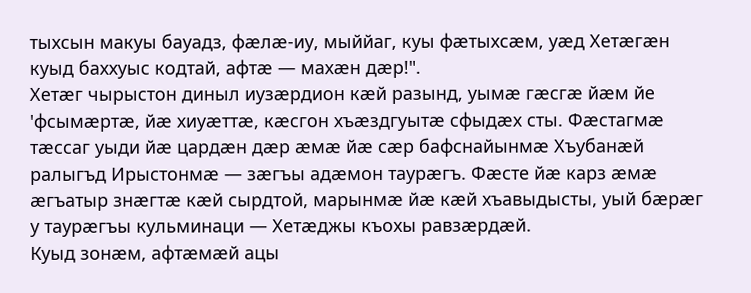тыхсын макуы бауадз, фӕлӕ-иу, мыййаг, куы фӕтыхсӕм, уӕд Хетӕгӕн куыд баххуыс кодтай, афтӕ — махӕн дӕр!".
Хетӕг чырыстон диныл иузӕрдион кӕй разынд, уымӕ гæсгӕ йӕм йе 'фсымӕртӕ, йӕ хиуӕттӕ, кӕсгон хъӕздгуытӕ сфыдӕх сты. Фӕстагмӕ тæссаг уыди йӕ цардӕн дӕр ӕмӕ йӕ сӕр бафснайынмӕ Хъубанӕй ралыгъд Ирыстонмӕ — зӕгъы адӕмон таурӕгъ. Фӕсте йӕ карз ӕмӕ ӕгъатыр знӕгтӕ кӕй сырдтой, марынмӕ йӕ кӕй хъавыдысты, уый бӕрӕг у таурӕгъы кульминаци — Хетӕджы къохы равзӕрдӕй.
Куыд зонӕм, афтӕмӕй ацы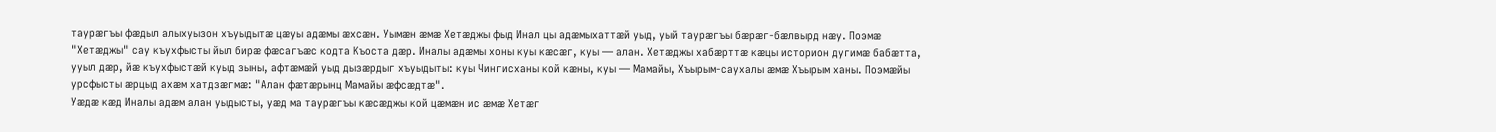таурӕгъы фӕдыл алыхуызон хъуыдытӕ цӕуы адӕмы ӕхсӕн. Уымӕн ӕмӕ Хетӕджы фыд Инал цы адӕмыхаттӕй уыд, уый таурӕгъы бӕрӕг-бӕлвырд нӕу. Поэмӕ "Хетӕджы" сау къухфысты йыл бирӕ фӕсагъӕс кодта Къоста дӕр. Иналы адӕмы хоны куы кӕсӕг, куы — алан. Хетæджы хабӕрттӕ кӕцы историон дугимӕ бабӕтта, ууыл дӕр, йӕ къухфыстӕй куыд зыны, афтӕмӕй уыд дызӕрдыг хъуыдыты: куы Чингисханы кой кӕны, куы — Мамайы, Хъырым-саухалы ӕмӕ Хъырым ханы. Поэмӕйы урсфысты ӕрцыд ахӕм хатдзӕгмӕ: "Алан фӕтӕрынц Мамайы ӕфсӕдтӕ".
Уӕдӕ кӕд Иналы адӕм алан уыдысты, уӕд ма таурӕгъы кӕсӕджы кой цӕмӕн ис ӕмӕ Хетӕг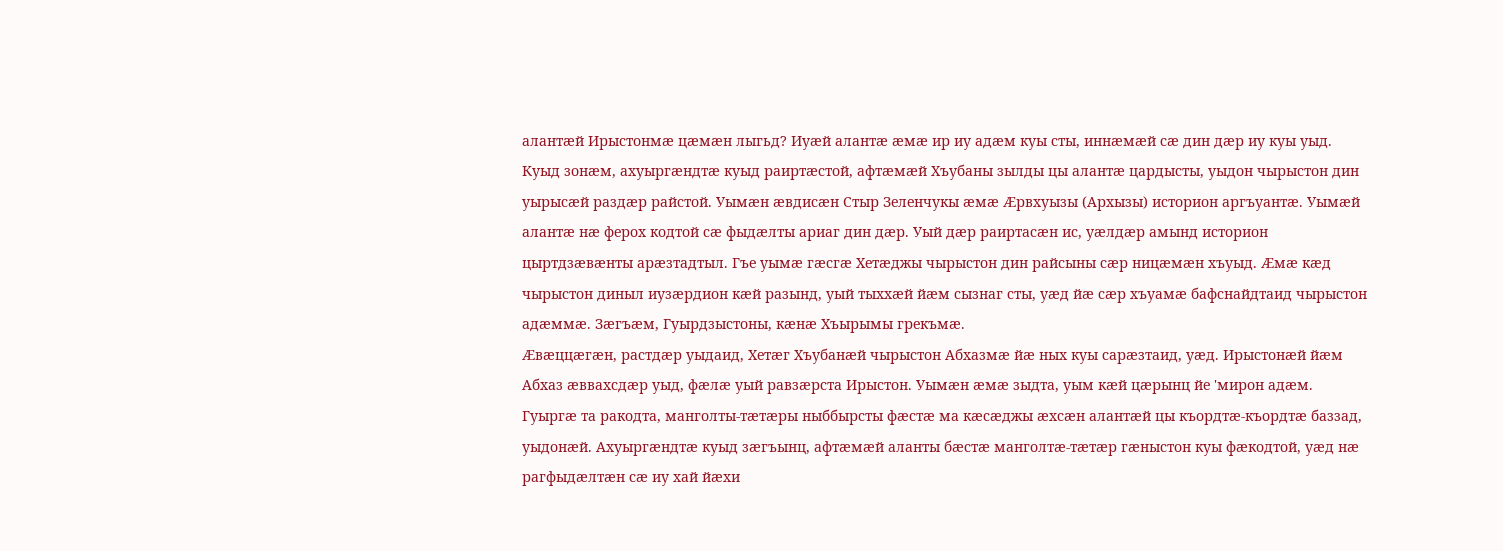алантӕй Ирыстонмӕ цӕмӕн лыгьд? Иуӕй алантӕ ӕмӕ ир иу адӕм куы сты, иннӕмæй сӕ дин дӕр иу куы уыд. Куыд зонӕм, ахуыргӕндтӕ куыд раиртӕстой, афтӕмӕй Хъубаны зылды цы алантӕ цардысты, уыдон чырыстон дин уырысӕй раздæр райстой. Уымӕн ӕвдисӕн Стыр Зеленчукы ӕмӕ Ӕрвхуызы (Архызы) историон аргъуантӕ. Уымӕй алантӕ нӕ ферох кодтой сӕ фыдӕлты ариаг дин дӕр. Уый дӕр раиртасӕн ис, уӕлдӕр амынд историон цыртдзӕвӕнты арӕзтадтыл. Гъе уымӕ гӕсгӕ Хетӕджы чырыстон дин райсыны сӕр ницӕмӕн хъуыд. Ӕмӕ кӕд чырыстон диныл иузӕрдион кӕй разынд, уый тыххӕй йӕм сызнаг сты, уӕд йӕ сӕр хъуамӕ бафснайдтаид чырыстон адӕммӕ. Зӕгъӕм, Гуырдзыстоны, кӕнӕ Хъырымы грекъмӕ.
Ӕвӕццӕгӕн, растдӕр уыдаид, Хетӕг Хъубанӕй чырыстон Абхазмӕ йӕ ных куы сарӕзтаид, уӕд. Ирыстонӕй йӕм Абхаз ӕввахсдӕр уыд, фӕлӕ уый равзӕрста Ирыстон. Уымӕн ӕмӕ зыдта, уым кӕй цӕрынц йе 'мирон адӕм. Гуыргӕ та ракодта, манголты-тӕтӕры ныббырсты фæстæ ма кӕсӕджы ӕхсӕн алантӕй цы къордтӕ-къордтӕ баззад, уыдонӕй. Ахуыргӕндтӕ куыд зӕгъынц, афтӕмӕй аланты бӕстӕ манголтӕ-тӕтӕр гӕныстон куы фӕкодтой, уӕд нӕ рагфыдӕлтӕн сӕ иу хай йӕхи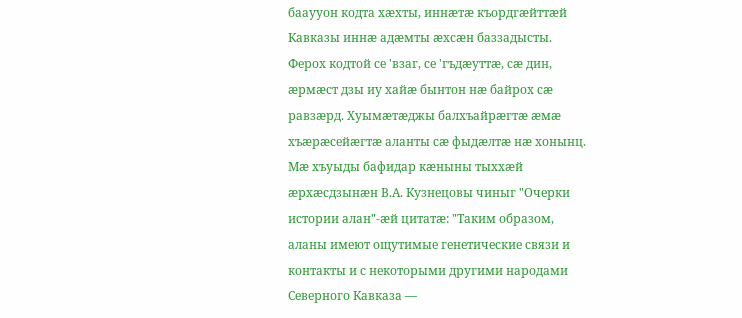бааууон кодта хӕхты, иннӕтӕ къордгӕйттӕй Кавказы иннӕ адӕмты ӕхсӕн баззадысты. Ферох кодтой се 'взаг, се 'гъдæуттӕ, сӕ дин, ӕрмӕст дзы иу хайӕ бынтон нӕ байрох сӕ равзӕрд. Хуымӕтӕджы балхъайрӕгтӕ ӕмӕ хъӕрӕсейӕгтӕ аланты сӕ фыдӕлтӕ нӕ хонынц.
Мӕ хъуыды бафидар кӕныны тыххӕй ӕрхӕсдзынӕн В.А. Кузнецовы чиныг "Очерки истории алан"-ӕй цитатӕ: "Таким образом, аланы имеют ощутимые генетические связи и контакты и с некоторыми другими народами Северного Кавказа —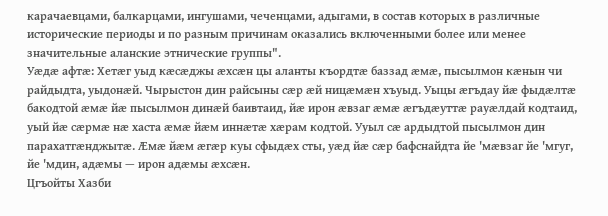карачаевцами, балкарцами, ингушами, чеченцами, адыгами, в состав которых в различные исторические периоды и по разным причинам оказались включенными более или менее значительные аланские этнические группы".
Уӕдӕ афтӕ: Хетӕг уыд кӕсӕджы ӕхсӕн цы аланты къордтӕ баззад ӕмӕ, пысылмон кӕнын чи райдыдта, уыдонӕй. Чырыстон дин райсыны сӕр ӕй ницӕмӕн хъуыд. Уыцы ӕгъдау йӕ фыдӕлтӕ бакодтой ӕмӕ йӕ пысылмон динӕй баивтаид, йӕ ирон ӕвзаг ӕмӕ ӕгъдӕуттӕ рауӕлдай кодтаид, уый йӕ сӕрмӕ нӕ хаста ӕмӕ йӕм иннӕтӕ хӕрам кодтой. Ууыл сӕ ардыдтой пысылмон дин парахатгӕнджытӕ. Ӕмӕ йӕм ӕгӕр куы сфыдӕх сты, уӕд йӕ сӕр бафснайдта йе 'мӕвзаг йе 'мгуг, йе 'мдин, адӕмы — ирон адӕмы ӕхсӕн.
Цгъойты Хазби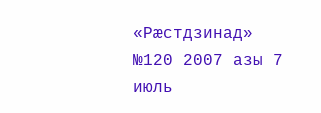«Рæстдзинад» №120 2007 азы 7 июль